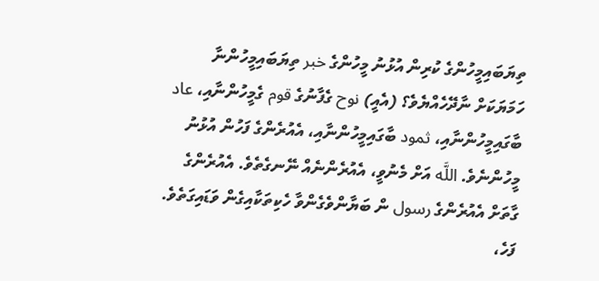ތިޔަބައިމީހުންގެ ކުރިން އުޅުނު މީހުންގެ خبر ތިޔަބައިމީހުންނާ ހަމަޔަކަށް ނާދޭހެއްޔެވެ؟ (އެއީ) نوح ގެފާނުގެ قوم ގެމީހުންނާއި، عاد ބާގައިމީހުންނާއި، ثمود ބާގައިމީހުންނާއި، އެއުރެންގެ ފަހުން އުޅުނު މީހުންނެވެ. اللَّه އަށް މެނުވީ، އެއުރެންނެއް ނޭނގެތެވެ. އެއުރެންގެ ގާތަށް އެއުރެންގެ رسول ން ބަޔާންވެގެންވާ ހެކިތަކާއިގެން ވަޑައިގަތެވެ. ފަހެ،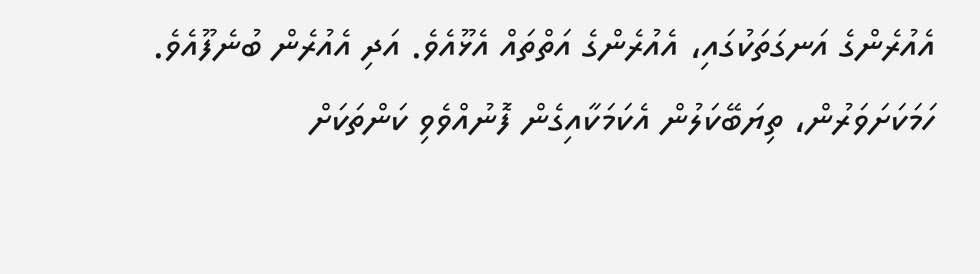އެއުރެންގެ އަނގަތަކުގައި، އެއުރެންގެ އަތްތައް އެޅޫއެވެ. އަދި އެއުރެން ބުނެފޫއެވެ. ހަމަކަށަވަރުން، ތިޔަބޭކަލުން އެކަމަކާއިގެން ފޮނުއްވެވި ކަންތަކަށް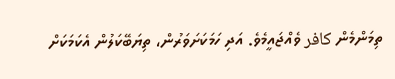ތިމަންމެން كافر ވެއްޖައީމެވެ. އަދި ހަމަކަށަވަރުން، ތިޔަބޭކަލުން އެކަމަކަށް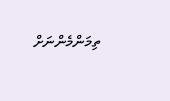ތިމަންމެންނަށް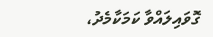ގޮވައިލައްވާ ކަމަކާމެދު،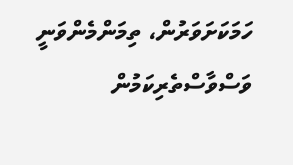ހަމަކަށަވަރުން، ތިމަންމެންވަނީ ވަސްވާސްތެރިކަމުން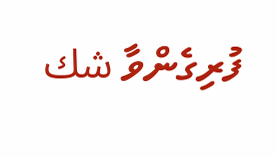ފުރިގެންވާ شك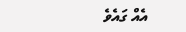އެއް ގައެވެ